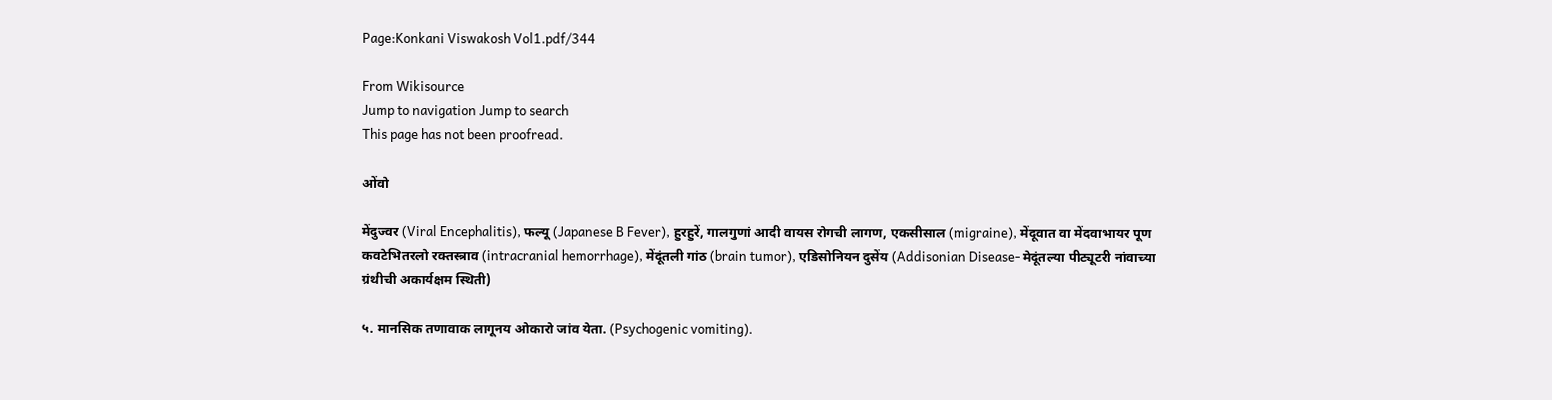Page:Konkani Viswakosh Vol1.pdf/344

From Wikisource
Jump to navigation Jump to search
This page has not been proofread.

ओंवो

मेंदुज्वर (Viral Encephalitis), फल्यू (Japanese B Fever), हुरहुरें, गालगुणां आदी वायस रोगची लागण, एकसीसाल (migraine), मेंदूवात वा मेंदवाभायर पूण कवटेभितरलो रक्तस्त्राव (intracranial hemorrhage), मेंदूंतली गांठ (brain tumor), एडिसोनियन दुसेंय (Addisonian Disease- मेदूंतल्या पीट्यूटरी नांवाच्या ग्रंथीची अकार्यक्षम स्थिती)

५. मानसिक तणावाक लागूनय ओकारो जांव येता. (Psychogenic vomiting).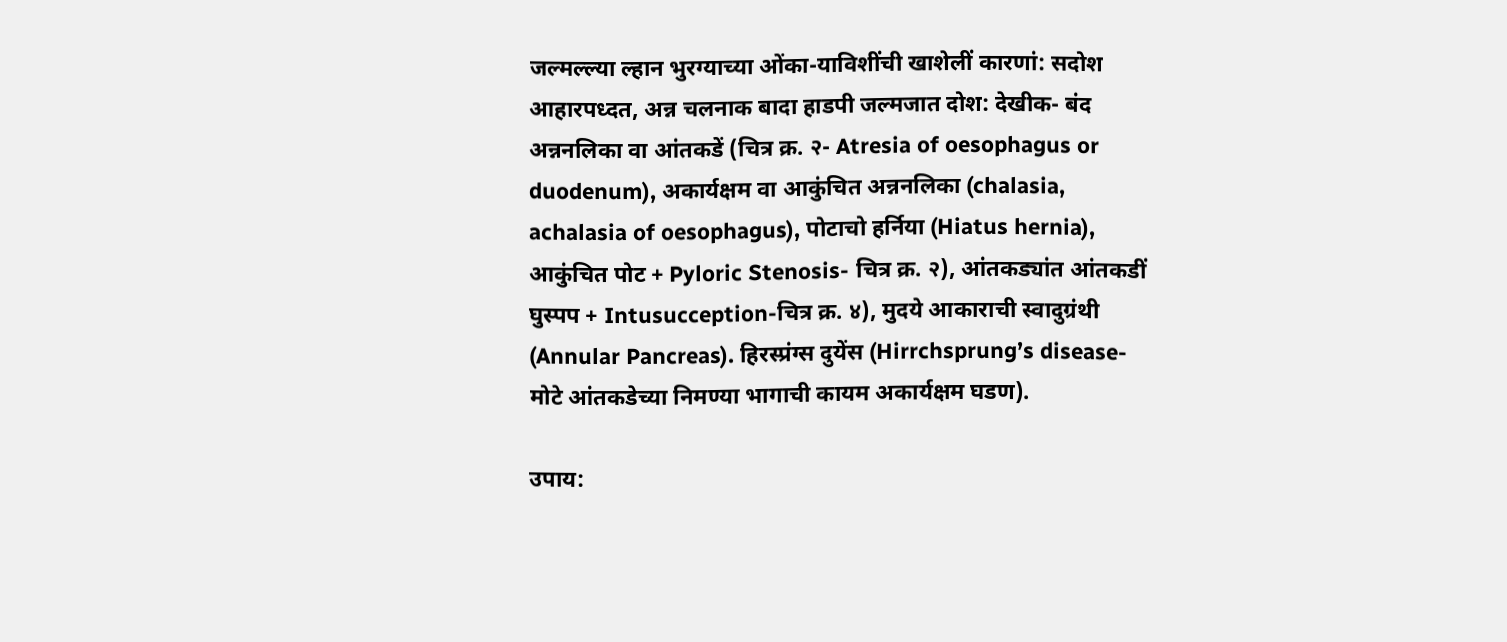जल्मल्ल्या ल्हान भुरग्याच्या ओंका-याविशींची खाशेलीं कारणां: सदोश आहारपध्दत, अन्न चलनाक बादा हाडपी जल्मजात दोश: देखीक- बंद अन्ननलिका वा आंतकडें (चित्र क्र. २- Atresia of oesophagus or duodenum), अकार्यक्षम वा आकुंचित अन्ननलिका (chalasia, achalasia of oesophagus), पोटाचो हर्निया (Hiatus hernia), आकुंचित पोट + Pyloric Stenosis- चित्र क्र. २), आंतकड्यांत आंतकडीं घुस्पप + Intusucception-चित्र क्र. ४), मुदये आकाराची स्वादुग्रंथी (Annular Pancreas). हिरस्प्रंग्स दुयेंस (Hirrchsprung’s disease- मोटे आंतकडेच्या निमण्या भागाची कायम अकार्यक्षम घडण).

उपाय: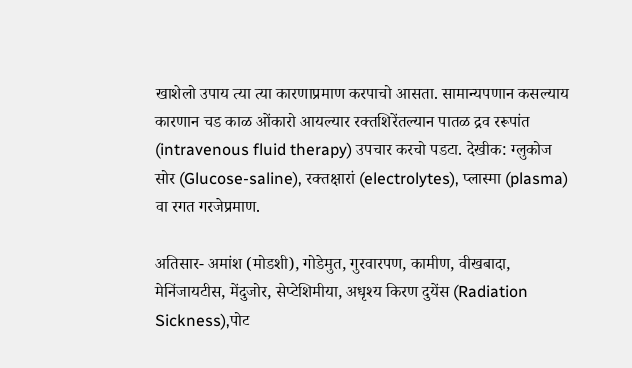खाशेलो उपाय त्या त्या कारणाप्रमाण करपाचो आसता. सामान्यपणान कसल्याय कारणान चड काळ ओंकारो आयल्यार रक्तशिरेंतल्यान पातळ द्रव ररूपांत (intravenous fluid therapy) उपचार करचो पडटा. देखीक: ग्लुकोज सोर (Glucose-saline), रक्तक्षारां (electrolytes), प्लास्मा (plasma) वा रगत गरजेप्रमाण.

अतिसार- अमांश (मोडशी), गोडेमुत, गुरवारपण, कामीण, वीखबादा, मेनिंजायटीस, मेंदुजोर, सेप्टेशिमीया, अधृश्य किरण दुयेंस (Radiation Sickness),पोट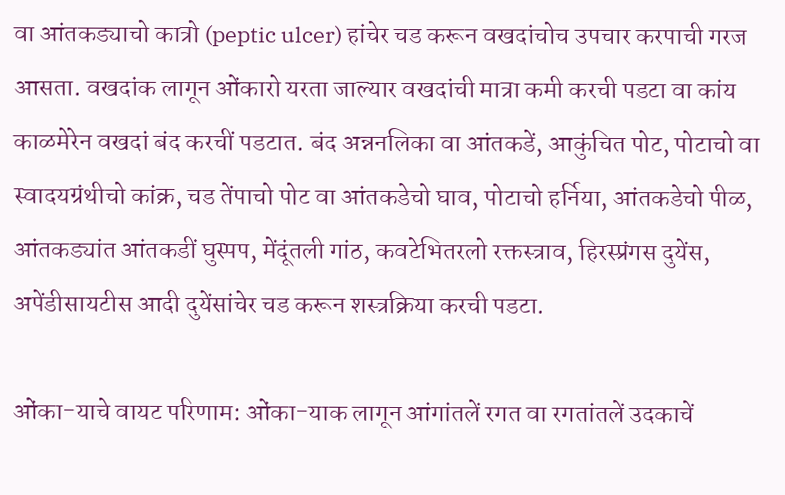वा आंतकड्याचो कात्रो (peptic ulcer) हांचेर चड करून वखदांचोच उपचार करपाची गरज आसता. वखदांक लागून ओंकारो यरता जाल्यार वखदांची मात्रा कमी करची पडटा वा कांय काळमेरेन वखदां बंद करचीं पडटात. बंद अन्ननलिका वा आंतकडें, आकुंचित पोट, पोटाचो वा स्वादयग्रंथीचो कांक्र, चड तेंपाचो पोट वा आंतकडेचो घाव, पोटाचो हर्निया, आंतकडेचो पीळ, आंतकड्यांत आंतकडीं घुस्पप, मेंदूंतली गांठ, कवटेभितरलो रक्तस्त्राव, हिरस्प्रंगस दुयेंस, अपेंडीसायटीस आदी दुयेंसांचेर चड करून शस्त्रक्रिया करची पडटा.

ओंका-याचे वायट परिणाम: ओंका-याक लागून आंगांतलें रगत वा रगतांतलें उदकाचें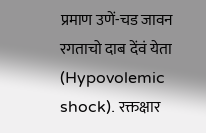प्रमाण उणें-चड जावन रगताचो दाब देंवं येता (Hypovolemic shock). रक्तक्षार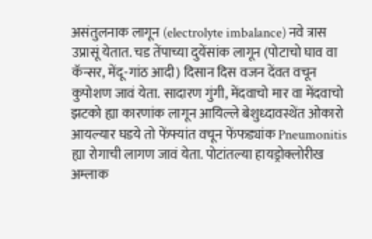असंतुलनाक लागून (electrolyte imbalance) नवे त्रास उप्रासूं येतात. चड तेंपाच्या दुयेंसांक लागून (पोटाचो घाव वा कॅन्सर, मेंदू-गांठ आदी) दिसान दिस वजन देंवत वचून कुपोशण जावं येता. सादारण गुंगी, मेंदवाचो मार वा मेंदवाचो झटको ह्या कारणांक लागून आयिल्ले बेशुध्दावस्थेंत ओकारो आयल्यार घडये तो फेंफ्यांत वचून फेंफड्यांक Pneumonitis ह्या रोगाची लागण जावं येता. पोटांतल्या हायड्रोक्लोरीख अम्लाक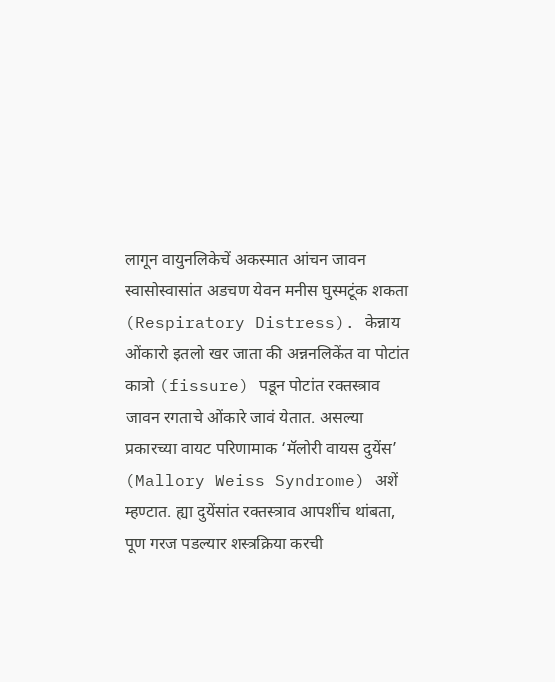लागून वायुनलिकेचें अकस्मात आंचन जावन स्वासोस्वासांत अडचण येवन मनीस घुस्मटूंक शकता (Respiratory Distress). केन्नाय ओंकारो इतलो खर जाता की अन्ननलिकेंत वा पोटांत कात्रो (fissure) पडून पोटांत रक्तस्त्राव जावन रगताचे ओंकारे जावं येतात. असल्या प्रकारच्या वायट परिणामाक ‘मॅलोरी वायस दुयेंस’ (Mallory Weiss Syndrome) अशें म्हण्टात. ह्या दुयेंसांत रक्तस्त्राव आपशींच थांबता, पूण गरज पडल्यार शस्त्रक्रिया करची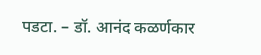पडटा. – डॉ. आनंद कळर्णकार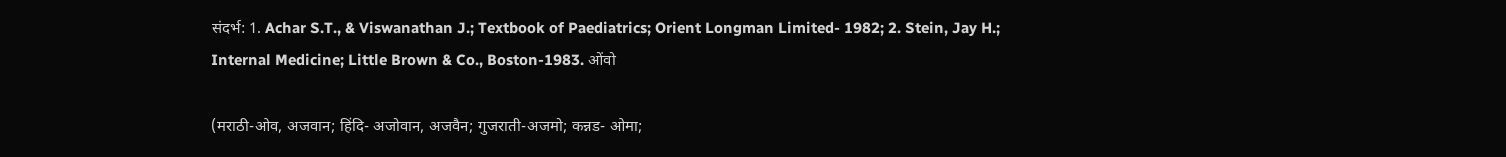संदर्भ: 1. Achar S.T., & Viswanathan J.; Textbook of Paediatrics; Orient Longman Limited- 1982; 2. Stein, Jay H.; Internal Medicine; Little Brown & Co., Boston-1983. ओंवो

(मराठी-ओव, अजवान; हिंदि- अजोवान, अजवैन; गुजराती-अजमो; कन्नड- ओमा;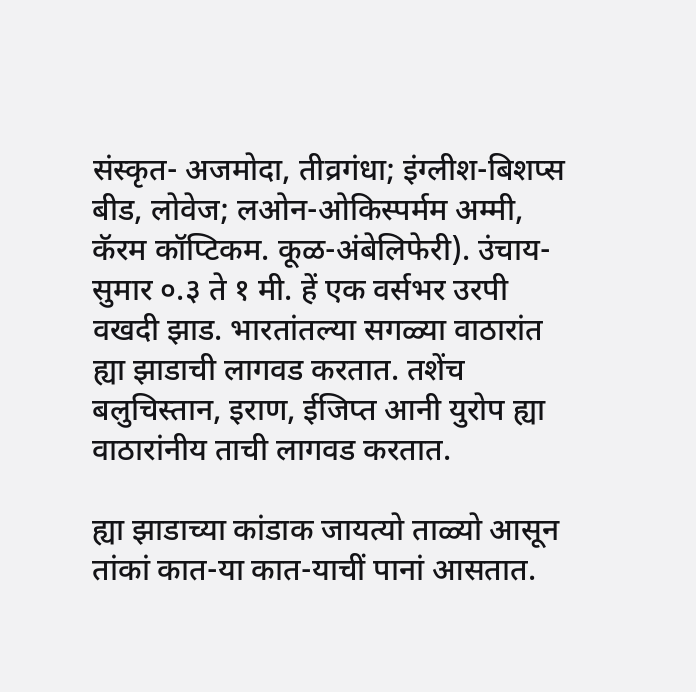संस्कृत- अजमोदा, तीव्रगंधा; इंग्लीश-बिशप्स बीड, लोवेज; लओन-ओकिस्पर्मम अम्मी, कॅरम कॉप्टिकम. कूळ-अंबेलिफेरी). उंचाय- सुमार ०.३ ते १ मी. हें एक वर्सभर उरपी वखदी झाड. भारतांतल्या सगळ्या वाठारांत ह्या झाडाची लागवड करतात. तशेंच बलुचिस्तान, इराण, ईजिप्त आनी युरोप ह्या वाठारांनीय ताची लागवड करतात.

ह्या झाडाच्या कांडाक जायत्यो ताळ्यो आसून तांकां कात-या कात-याचीं पानां आसतात.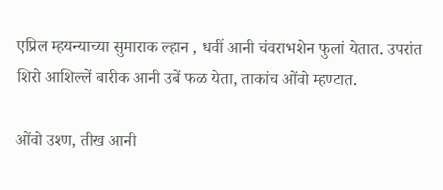एप्रिल म्हयन्याच्या सुमाराक ल्हान , धवीं आनी चंवराभशेन फुलां येतात. उपरांत शिरो आशिल्लें बारीक आनी उबें फळ येता, ताकांच ओंवो म्हण्टात.

ओंवो उश्ण, तीख आनी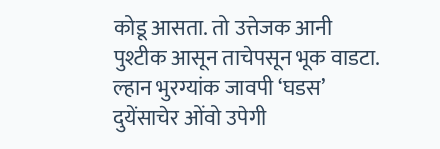कोडू आसता. तो उत्तेजक आनी पुश्टीक आसून ताचेपसून भूक वाडटा. ल्हान भुरग्यांक जावपी ‘घडस’ दुयेंसाचेर ओंवो उपेगी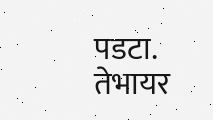पडटा. तेभायर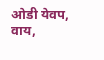ओडी येवप, वाय,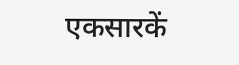एकसारकें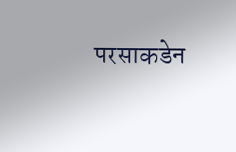परसाकडेन